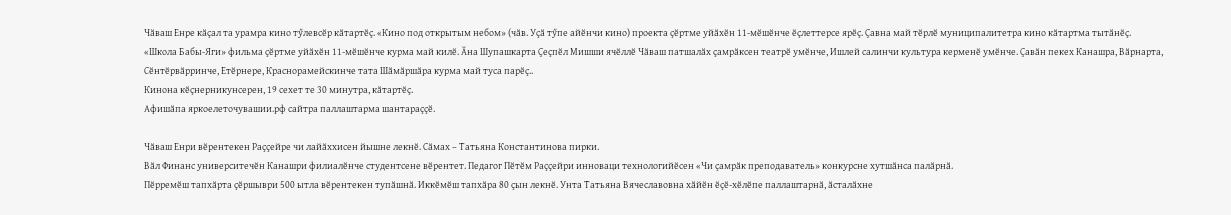Чӑваш Енре кӑҫал та урамра кино тӳлевсӗр кӑтартӗҫ. «Кино под открытым небом» (чӑв. Уҫӑ тӳпе айӗнчи кино) проекта ҫӗртме уйӑхӗн 11-мӗшӗнче ӗҫлеттерсе ярӗҫ. Ҫавна май тӗрлӗ муниципалитетра кино кӑтартма тытӑнӗҫ.
«Школа Бабы-Яги» фильма ҫӗртме уйӑхӗн 11-мӗшӗнче курма май килӗ. Ӑна Шупашкарта Ҫеҫпӗл Мишши ячӗллӗ Чӑваш патшалӑх ҫамрӑксен театрӗ умӗнче, Ишлей салинчи культура керменӗ умӗнче. Ҫавӑн пекех Канашра, Вӑрнарта, Сӗнтӗрвӑрринче, Етӗрнере, Краснорамейскинче тата Шӑмӑршӑра курма май туса парӗҫ..
Кинона кӗҫнерникунсерен, 19 сехет те 30 минутра, кӑтартӗҫ.
Афишӑпа яркоелеточувашии.рф сайтра паллаштарма шантараҫҫӗ.

Чӑваш Енри вӗрентекен Раҫҫейре чи лайӑххисен йышне лекнӗ. Сӑмах – Татьяна Константинова пирки.
Вӑл Финанс университечӗн Канашри филиалӗнче студентсене вӗрентет. Педагог Пӗтӗм Раҫҫейри инноваци технологийӗсен «Чи ҫамрӑк преподаватель» конкурсне хутшӑнса палӑрнӑ.
Пӗрремӗш тапхӑрта ҫӗршыври 500 ытла вӗрентекен тупӑшнӑ. Иккӗмӗш тапхӑра 80 ҫын лекнӗ. Унта Татьяна Вячеславовна хӑйӗн ӗҫӗ-хӗлӗпе паллаштарнӑ, ӑсталӑхне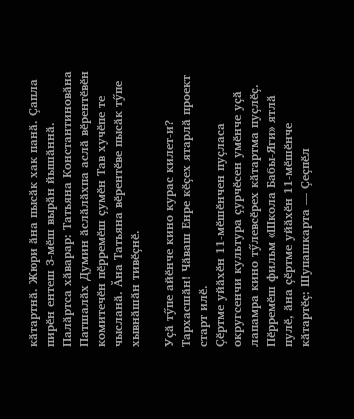кӑтартнӑ. Жюри ӑна пысӑк хак панӑ. Ҫапла пирӗн ентеш 3-мӗш вырӑн йышӑннӑ.
Палӑртса хӑварар: Татьяна Константиновӑна Патшалӑх Думин ӑслӑлӑхпа аслӑ вӗрентӗвӗн комитечӗн пӗрремӗш ҫумӗн Тав хучӗпе те чысланӑ. Ӑна Татьяна вӗрентӗве пысӑк тӳпе хывнӑшӑн тивӗҫнӗ.

Уҫӑ тӳпе айӗнче кино курас килет-и? Тархасшӑн! Чӑваш Енре кӗҫех ятарлӑ проект старт илӗ.
Ҫӗртме уйӑхӗн 11-мӗшӗнчен пуҫласа округсенчи культура ҫурчӗсен умӗнче уҫӑ лапамра кино тӳлевсӗрех кӑтартма пуҫлӗҫ.
Пӗрремӗш фильм «Школа Бабы-Яги» ятлӑ пулӗ, ӑна ҫӗртме уйӑхӗн 11-мӗшӗнче кӑтартӗҫ: Шупашкарта — Ҫеҫпӗл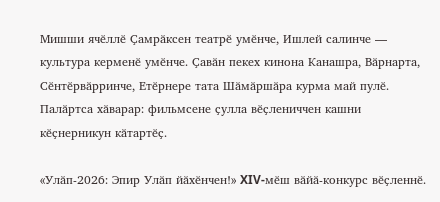Мишши ячӗллӗ Ҫамрӑксен театрӗ умӗнче, Ишлей салинче — культура керменӗ умӗнче. Ҫавӑн пекех кинона Канашра, Вӑрнарта, Сӗнтӗрвӑрринче, Етӗрнере тата Шӑмӑршӑра курма май пулӗ.
Палӑртса хӑварар: фильмсене ҫулла вӗҫлениччен кашни кӗҫнерникун кӑтартӗҫ.

«Улӑп-2026: Эпир Улӑп йӑхӗнчен!» XIV-мӗш вӑйӑ-конкурс вӗҫленнӗ.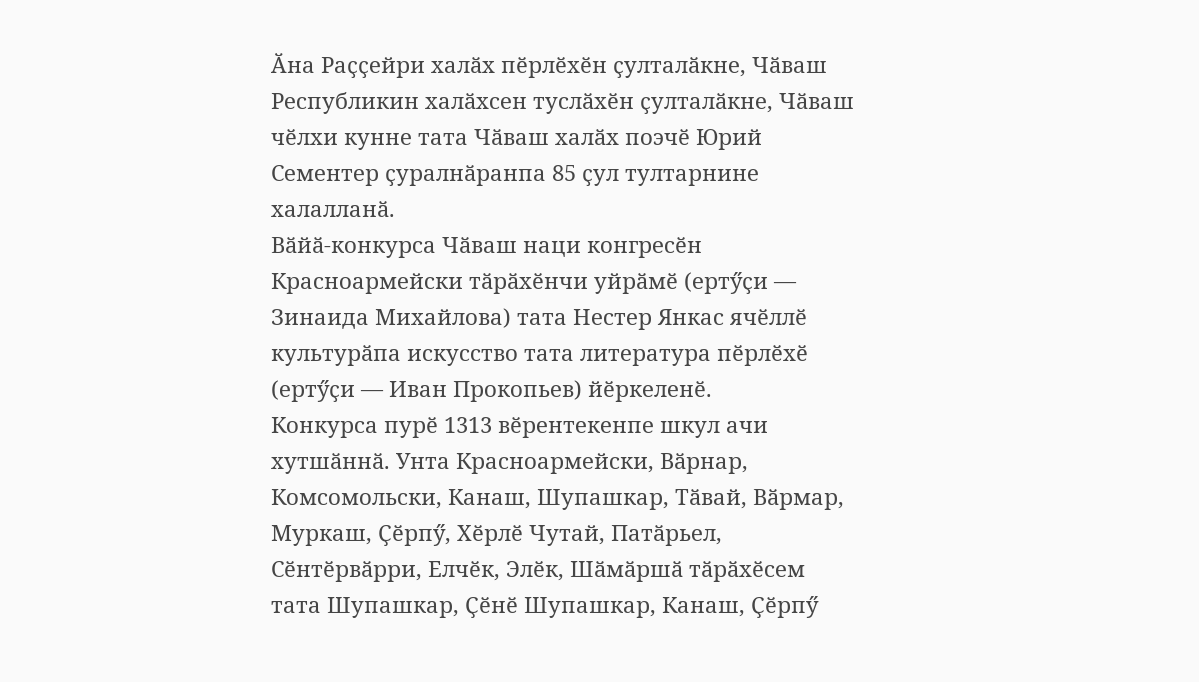Ӑна Раҫҫейри халӑх пӗрлӗхӗн ҫулталӑкне, Чӑваш Республикин халӑхсен туслӑхӗн ҫулталӑкне, Чӑваш чӗлхи кунне тата Чӑваш халӑх поэчӗ Юрий Сементер ҫуралнӑранпа 85 ҫул тултарнине халалланӑ.
Вӑйӑ-конкурса Чӑваш наци конгресӗн Красноармейски тӑрӑхӗнчи уйрӑмӗ (ертӳҫи — Зинаида Михайлова) тата Нестер Янкас ячӗллӗ культурӑпа искусство тата литература пӗрлӗхӗ (ертӳҫи — Иван Прокопьев) йӗркеленӗ.
Конкурса пурӗ 1313 вӗрентекенпе шкул ачи хутшӑннӑ. Унта Красноармейски, Вӑрнар, Комсомольски, Канаш, Шупашкар, Тӑвай, Вӑрмар, Муркаш, Ҫӗрпӳ, Хӗрлӗ Чутай, Патӑрьел, Сӗнтӗрвӑрри, Елчӗк, Элӗк, Шӑмӑршӑ тӑрӑхӗсем тата Шупашкар, Ҫӗнӗ Шупашкар, Канаш, Ҫӗрпӳ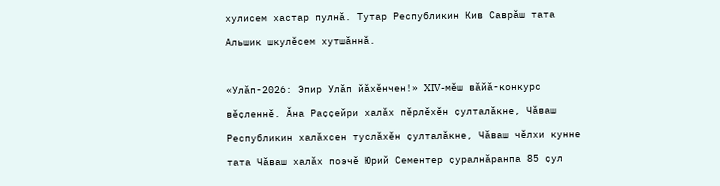хулисем хастар пулнӑ. Тутар Республикин Кив Саврӑш тата Альшик шкулӗсем хутшӑннӑ.

«Улӑп-2026: Эпир Улӑп йӑхӗнчен!» XIV-мӗш вӑйӑ-конкурс вӗҫленнӗ. Ӑна Раҫҫейри халӑх пӗрлӗхӗн ҫулталӑкне, Чӑваш Республикин халӑхсен туслӑхӗн ҫулталӑкне, Чӑваш чӗлхи кунне тата Чӑваш халӑх поэчӗ Юрий Сементер ҫуралнӑранпа 85 ҫул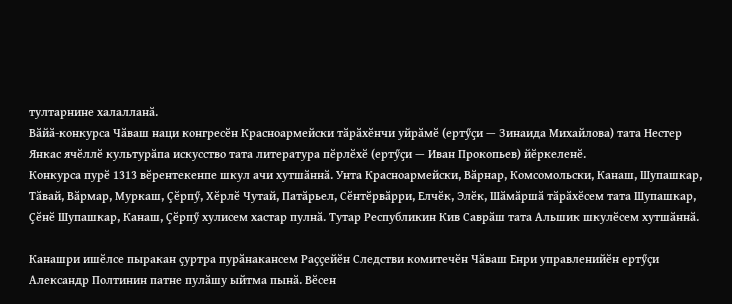тултарнине халалланӑ.
Вӑйӑ-конкурса Чӑваш наци конгресӗн Красноармейски тӑрӑхӗнчи уйрӑмӗ (ертӳҫи — Зинаида Михайлова) тата Нестер Янкас ячӗллӗ культурӑпа искусство тата литература пӗрлӗхӗ (ертӳҫи — Иван Прокопьев) йӗркеленӗ.
Конкурса пурӗ 1313 вӗрентекенпе шкул ачи хутшӑннӑ. Унта Красноармейски, Вӑрнар, Комсомольски, Канаш, Шупашкар, Тӑвай, Вӑрмар, Муркаш, Ҫӗрпӳ, Хӗрлӗ Чутай, Патӑрьел, Сӗнтӗрвӑрри, Елчӗк, Элӗк, Шӑмӑршӑ тӑрӑхӗсем тата Шупашкар, Ҫӗнӗ Шупашкар, Канаш, Ҫӗрпӳ хулисем хастар пулнӑ. Тутар Республикин Кив Саврӑш тата Альшик шкулӗсем хутшӑннӑ.

Канашри ишӗлсе пыракан ҫуртра пурӑнакансем Раҫҫейӗн Следстви комитечӗн Чӑваш Енри управленийӗн ертӳҫи Александр Полтинин патне пулӑшу ыйтма пынӑ. Вӗсен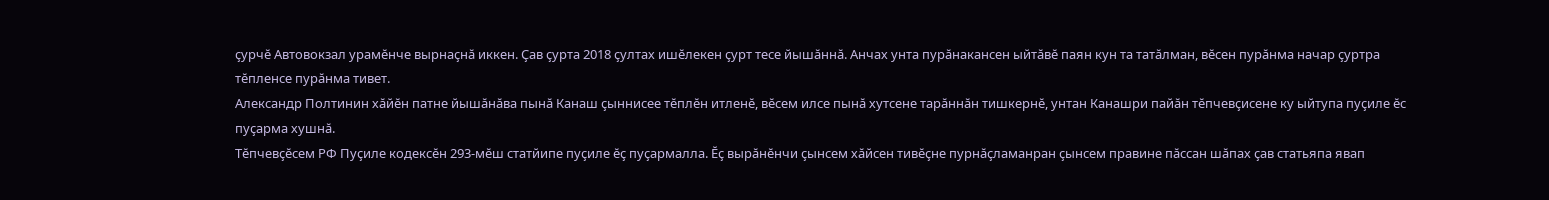ҫурчӗ Автовокзал урамӗнче вырнаҫнӑ иккен. Ҫав ҫурта 2018 ҫултах ишӗлекен ҫурт тесе йышӑннӑ. Анчах унта пурӑнакансен ыйтӑвӗ паян кун та татӑлман, вӗсен пурӑнма начар ҫуртра тӗпленсе пурӑнма тивет.
Александр Полтинин хӑйӗн патне йышӑнӑва пынӑ Канаш ҫыннисее тӗплӗн итленӗ, вӗсем илсе пынӑ хутсене тарӑннӑн тишкернӗ, унтан Канашри пайӑн тӗпчевҫисене ку ыйтупа пуҫиле ӗс пуҫарма хушнӑ.
Тӗпчевҫӗсем РФ Пуҫиле кодексӗн 293-мӗш статйипе пуҫиле ӗҫ пуҫармалла. Ӗҫ вырӑнӗнчи ҫынсем хӑйсен тивӗҫне пурнӑҫламанран ҫынсем правине пӑссан шӑпах ҫав статьяпа явап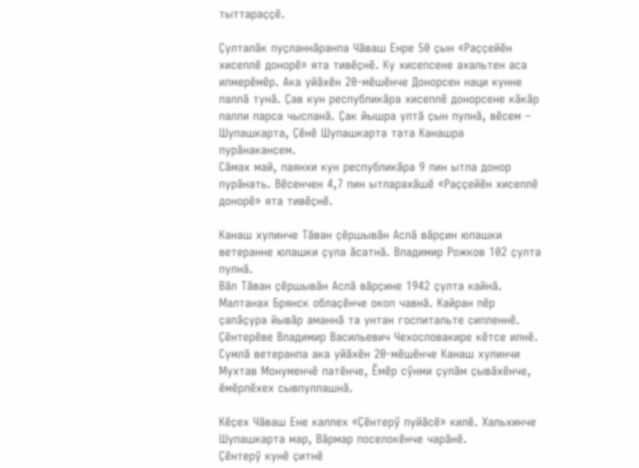тыттараҫҫӗ.

Ҫулталӑк пуҫланнӑранпа Чӑваш Енре 50 ҫын «Раҫҫейӗн хисеплӗ донорӗ» ята тивӗҫнӗ. Ку хисепсене ахальтен аса илмерӗмӗр. Ака уйӑхӗн 20-мӗшӗнче Донорсен наци кунне паллӑ тунӑ. Ҫав кун республикӑра хисеплӗ донорсене кӑкӑр палли парса чысланӑ. Ҫак йышра ултӑ ҫын пулнӑ, вӗсем – Шупашкарта, Ҫӗнӗ Шупашкарта тата Канашра пурӑнакансем.
Сӑмах май, паянхи кун республикӑра 9 пин ытла донор пурӑнать. Вӗсенчен 4,7 пин ытларахӑшӗ «Раҫҫейӗн хисеплӗ донорӗ» ята тивӗҫнӗ.

Канаш хулинче Тӑван ҫӗршывӑн Аслӑ вӑрҫин юлашки ветеранне юлашки ҫула ӑсатнӑ. Владимир Рожков 102 ҫулта пулнӑ.
Вӑл Тӑван ҫӗршывӑн Аслӑ вӑрҫине 1942 ҫулта кайнӑ. Малтанах Брянск облаҫӗнче окоп чавнӑ. Кайран пӗр ҫапӑҫура йывӑр аманнӑ та унтан госпитальте сипленнӗ. Ҫӗнтерӗве Владимир Васильевич Чехословакире кӗтсе илнӗ.
Сумлӑ ветеранпа ака уйӑхӗн 20-мӗшӗнче Канаш хулинчи Мухтав Монуменчӗ патӗнче, Ӗмӗр сӳнми ҫулӑм ҫывӑхӗнче, ӗмӗрлӗхех сывпуллашнӑ.

Кӗҫех Чӑваш Ене каллех «Ҫӗнтерӳ пуйӑсӗ» килӗ. Хальхинче Шупашкарта мар, Вӑрмар поселокӗнче чарӑнӗ.
Ҫӗнтерӳ кунӗ ҫитнӗ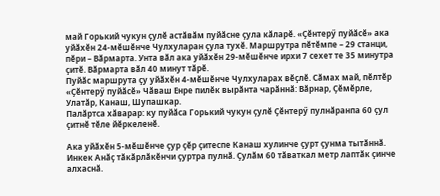май Горький чукун ҫулӗ астӑвӑм пуйӑсне ҫула кӑларӗ. «Ҫӗнтерӳ пуйӑсӗ» ака уйӑхӗн 24-мӗшӗнче Чулхуларан ҫула тухӗ. Маршрутра пӗтӗмпе – 29 станци, пӗри – Вӑрмарта. Унта вӑл ака уйӑхӗн 29-мӗшӗнче ирхи 7 сехет те 35 минутра ҫитӗ. Вӑрмарта вӑл 40 минут тӑрӗ.
Пуйӑс маршрута ҫу уйӑхӗн 4-мӗшӗнче Чулхуларах вӗҫлӗ. Сӑмах май, пӗлтӗр «Ҫӗнтерӳ пуйӑсӗ» Чӑваш Енре пилӗк вырӑнта чарӑннӑ: Вӑрнар, Ҫӗмӗрле, Улатӑр, Канаш, Шупашкар.
Палӑртса хӑварар: ку пуйӑса Горький чукун ҫулӗ Ҫӗнтерӳ пулнӑранпа 60 ҫул ҫитнӗ тӗле йӗркеленӗ.

Ака уйӑхӗн 5-мӗшӗнче ҫур ҫӗр ҫитеспе Канаш хулинче ҫурт ҫунма тытӑннӑ.
Инкек Анӑҫ тӑкӑрлӑкӗнчи ҫуртра пулнӑ. Ҫулӑм 60 тӑваткал метр лаптӑк ҫинче алхаснӑ.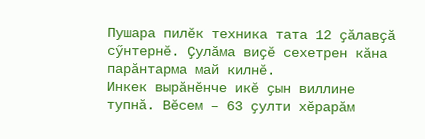Пушара пилӗк техника тата 12 ҫӑлавҫӑ сӳнтернӗ. Ҫулӑма виҫӗ сехетрен кӑна парӑнтарма май килнӗ.
Инкек вырӑнӗнче икӗ ҫын виллине тупнӑ. Вӗсем – 63 ҫулти хӗрарӑм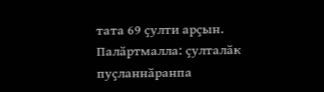тата 69 ҫулти арҫын.
Палӑртмалла: ҫулталӑк пуҫланнӑранпа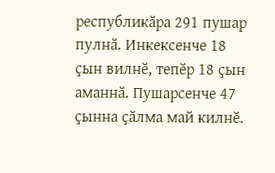республикӑра 291 пушар пулнӑ. Инкексенче 18 ҫын вилнӗ, тепӗр 18 ҫын аманнӑ. Пушарсенче 47 ҫынна ҫӑлма май килнӗ.